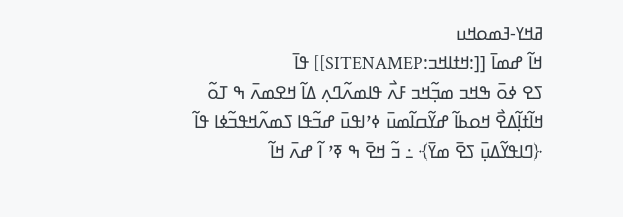ߥߞߌ-ߔߘߋߞߎ
ߞߊ߬ ߝߘߊ߫ [[:ߞߙߊߞߏ:SITENAMEP]] ߟߊ߫
ߖߐ ߦߋ߫ ߒߞߏ ߘߏ߲߬ߞߏ ߓߍ߯ ߟߊߘߍ߬ߣߍ߲ ߡߊ߬ ߞߐߘߍ߫ ߒ ߠߋ߬ ߞߊ߬ߙߊ߲߬ߡߐ߯ ߞߋߕߊ߬ ߝߌ߬ߛߊ߬ߘߎ߫ ߦߴߊߟߎ߫ ߝߏ߬ߟߊ ߖߘߍ߬ߞߟߏ߬ߦߊ ߟߊ߬ ﴿ߣߊߟߌ߬ߡߎ߲߫ ߖߐ߫ ߘߌ߫﴾ ߸ ߏ߬ ߞߐ߫ ߒ ߧߴ ߊ߬ ߝߍ߫ ߞߊ߬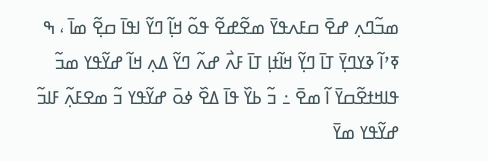ߘߏ߬ߣߍ߲ ߝߐ߫ ߛߓߍߟߌ߫ ߘߐ߬ߝߐ߬ ߟߋ߬ ߞߊ߲߬ ߣߌ߬ ߊߟߊ߫ ߛߐ߲߬ ߘߊ߫ ، ߒ ߧߴߊ߬ ߢߌߣߌ߲߫ ߠߊ߫ ߣߌ߲߬ ߞߊ߬ߙߊ߲ ߠߊ߫ ߓߍ߯ ߝߍ߬ ߣߌ߬ ߡߍ߲ ߞߊ߬ ߝߌ߬ߟߌ ߘߏ߬ ߟߊߞߙߐ߬ߛߌ߫ ߊ߬ ߘߐ߫ ߸ ߏ߬ ߕߌ߰ ߟߊ߫ ߡߐ߰ ߦߋ߫ ߝߌ߬ߟߌ ߏ߬ ߘߐߓߍ߲߬ ߓߊߏ߬ ߝߌ߬ߟߌ ߘߌ߫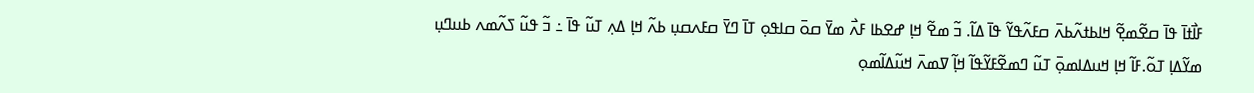ߓߊ߯ߙߊ߫ ߟߊ߫ ߛߐ߬ߘߐ߲߬ ߞߊߕߙߍ߬ߕߍ߫ ߛߓߍ߬ߟߌ߬ ߟߊ߫ ߡߊ߬. ߏ߬ ߘߐ߬ ߞߊ߲ ߝߐߕߊ ߓߍ߯ ߘߌ߫ ߛߋ߫ ߛߊߟߋ߲ ߠߊ߫ ߣߌ߫ ߛߓߍߛߎ߲ ߕߍ߬ ߞߊ߲ ߡߍ߲ ߠߎ߬ ߟߊ߫ ߸ ߏ߬ ߟߎ߬ ߖߍ߬ߘߍ ߕߎߣߎ߲ ߘߌ߬ߡߊ߲ ߠߋ߬.ߓߊ߬ ߞߊ߲ ߞߎߡߊߘߋ߲߫ ߠߎ߬ ߣߘߐ߬ߓߌ߬ߟߊ߬ ߞߊ߲߬ ߜߘߍ߫ ߞߎ߬ߡߊ߬ߘߋ߲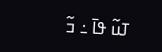ߠߎ߬ ߟߊ߫ ߸ ߏ߬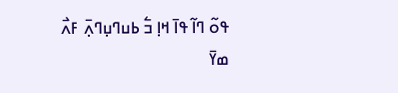ߟߋ߬ ߣߊ߬ ߟߊ߫ ߞߊ߲ ߏ߱ ߕߎߣߎ߲ߣߍ߲߫ ߓߍ߯ ߘߌ߫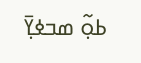ߕߋ߲߬ ߘߏߦߌ߲߫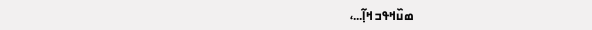ߘߎ߰ߞߟߏ ߞߊ߲߬...،